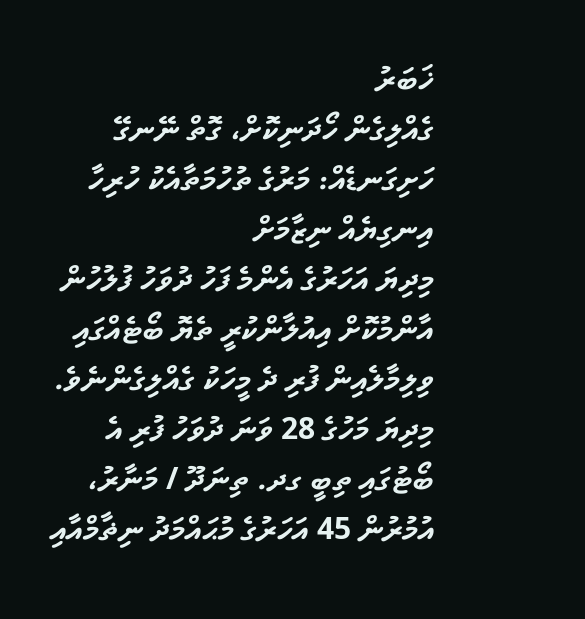ޚަބަރު
ގެއްލިގެން ހޯދަނިކޮށް، ގޮތް ނޭނގޭ ހަށިގަނޑެއް: މަރުގެ ތުހުމަތާއެކު ހުރިހާ އިނގިޔެއް ނިޒާމަށް
މިދިޔަ އަހަރުގެ އެންމެ ފަހު ދުވަހު ފުލުހުން އާންމުކޮށް އިއުލާންކުރީ ތެޔޮ ބޯޓެއްގައި ވިލިމާލެއިން ފުރި ދެ މީހަކު ގެއްލިގެންނެވެ. މިދިޔަ މަހުގެ 28 ވަނަ ދުވަހު ފުރި އެ ބޯޓުގައި ތިބީ ގދ. ތިނަދޫ / މަނާރު، އުމުރުން 45 އަހަރުގެ މުޙައްމަދު ނިޡާމްއާއި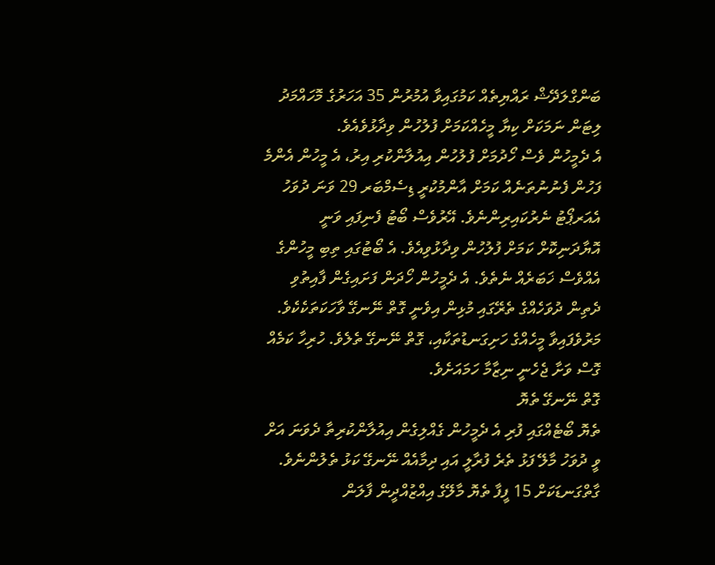ބަންގްލަދޭޝް ރައްޔިތެއް ކަމުގައިވާ އުމުރުން 35 އަހަރުގެ މޮހައްމަދު ލިޓަން ނަމަކަށް ކިޔާ މީހެއްކަމަށް ފުލުހުން ވިދާޅުވެއެވެ.
އެ ދެމީހުން ވެސް ހޯދުމަށް ފުލުހުން އިއުލާންކުރި އިރު، އެ މީހުން އެންމެ ފަހުން ފެނުނުތަނެއް ކަމަށް އާންމުކުރީ ޑިސެމްބަރ 29 ވަނަ ދުވަހު އެއަރޕޯޓު ނެރުކައިރިންނެވެ. އޭރުވެސް ބޯޓު ފެނިފައި ވަނީ އޮޔާދަނިކޮށް ކަމަށް ފުލުހުން ވިދާޅުވިއެވެ. އެ ބޯޓުގައި ތިބި މީހުންގެ އެއްވެސް ޚަބަރެއް ނެތެވެ. އެ ދެމީހުން ހޯދަން ފަށައިގެން ފާއިތުވި ދެތިން ދުވަހެއްގެ ތެރޭގައި މުޅިން އިވެނީ ގޮތް ނޭނގޭ ވާހަކަތަކެކެވެ. މަރުވެފައިވާ މީހެއްގެ ހަށިގަނޑުތަކާއި، ގޮތް ނޭނގޭ ތެލެވެ. ހުރިހާ ކަމެއް ގޮސް ވަށާ ޖެހެނީ ނިޒާމާ ހަމައަށެވެ.
ގޮތް ނޭނގޭ ތެޔޮ
ތެޔޮ ބޯޓެއްގައި ފުރި އެ ދެމީހުން ގެއްލިގެން އިއުލާންކުރިތާ ދެވަނަ އަށް ވީ ދުވަހު މާލޭ ފަޅު ތެރެ ފުރާލީ އައި ދިމާއެއް ނޭނގޭ ކަޅު ތެލުންނެވެ. ގާތްގަނޑަކަށް 15 ފީފާ ތެޔޮ މާލޭގެ އިއްޒުއްދީން ފާލަން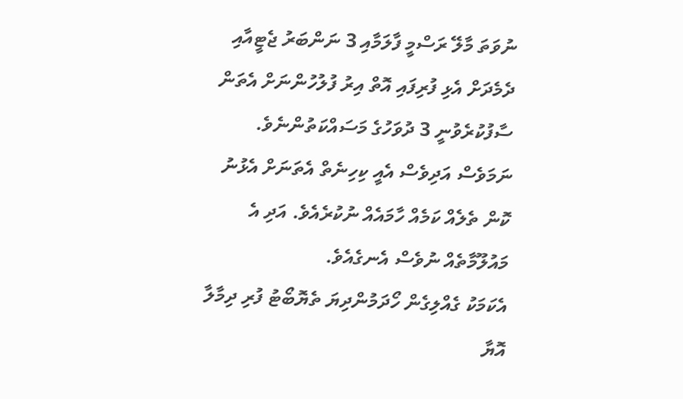ނުވަތަ މާލޭ ރަސްމީ ފާލަމާއި 3 ނަންބަރު ޖެޓީއާއި ދެމެދަށް އެޅި ފުރިފައި އޮތް އިރު ފުލުހުންނަށް އެތަން ސާފުކުރެވުނީ 3 ދުވަހުގެ މަސައްކަތުންނެވެ. ނަމަވެސް އަދިވެސް އެއީ ކިހިނެތް އެތަނަށް އެޅުނު ކޮން ތެލެއް ކަމެއް ހާމައެއް ނުކުރެއެވެ. އަދި އެ މައުލޫމާތެއް ނުވެސް އެނގެއެވެ.
އެކަމަކު ގެއްލިގެން ހޯދަމުންދިޔަ ތެޔޮބޯޓު ފުރި ދިމާލާ އޮޔާ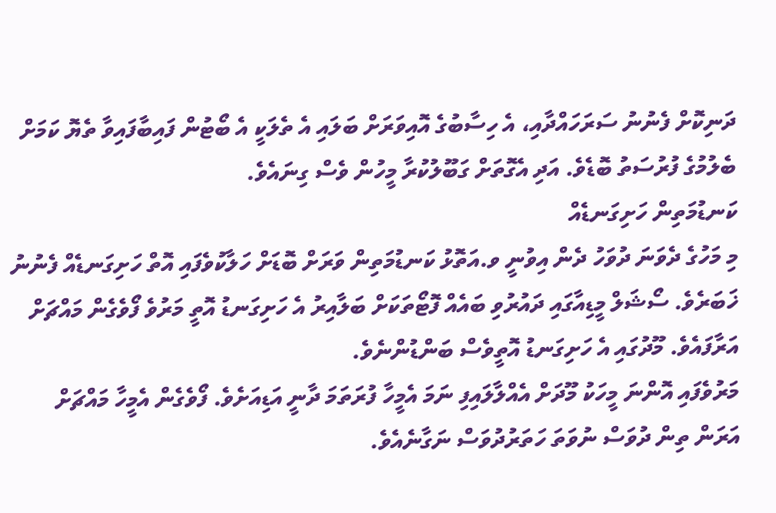ދަނިކޮށް ފެނުނު ސަރަހައްދާއި، އެ ހިސާބުގެ އޮއިވަރަށް ބަލައި އެ ތެލަކީ އެ ބޯޓުން ފައިބާފައިވާ ތެޔޮ ކަމަށް ބެލުމުގެ ފުރުސަތު ބޮޑެވެ. އަދި އެގޮތަށް ގަބޫލުކުރާ މީހުން ވެސް ގިނައެވެ.
ކަނޑުމަތިން ހަށިގަނޑެއް
މި މަހުގެ ދެވަނަ ދުވަހު ދެން އިވުނީ ވ.އަތޮޅު ކަނޑުމަތިން ވަރަށް ބޮޑަށް ހަލާކުވެފައި އޮތް ހަށިގަނޑެއް ފެނުނު ޚަބަރެވެ. ސޯޝަލް މީޑިއާގައި ދައުރުވި ބައެއް ފޮޓޯތަކަށް ބަލާއިރު އެ ހަށިގަނޑު އޮތީ މަރުވެ ފޯވެގެން މައްޗަށް އަރާފައެވެ. މޫދުގައި އެ ހަށިގަނޑު އޮތީވެސް ބަންޑުންނެވެ.
މަރުވެފައި އޮންނަ މީހަކު މޫދަށް އެއްލާލައިފި ނަމަ އެމީހާ ފުރަތަމަ ދާނީ އަޑިއަށެވެ. ފޯވެގެން އެމީހާ މައްޗަށް އަރަން ތިން ދުވަސް ނުވަތަ ހަތަރުދުވަސް ނަގާނެއެވެ.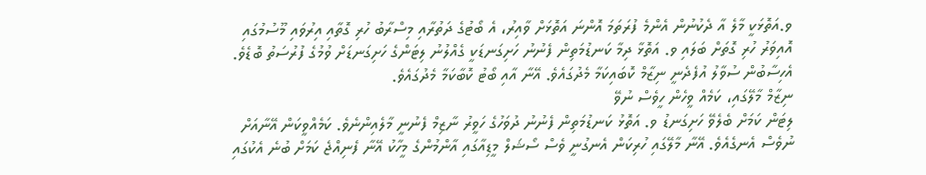ވ.އަތޮޅަކީ މާލެ އާ ދެކުނުން އެންމެ ފުރަތަމަ އޮންނަ އަތޮޅަށް ވާއިރު، އެ ބޯޓުގެ ދަތުރާއި މިސްރާބު ހުރި ގޮތާއި އިރުވައި މޫސުމުގައި އޮއިވަރު ހުރި ގޮތަށް ބަލައި ވ. އަތޮޅާ ދިމާ ކަނޑުމަތިން ފެނުނު ހަށިގަނޑަކީ ގެއްލުނު ލިޓަންގެ ހަށިގަނޑަށް ވުމުގެ ފުރުސަތު ބޮޑެވެ.
އެހިސާބުން ސުވާލު އުފެދެނީ ނިޒާމް ކޮބައިކަމާ މެދުގައެވެ. އޭނާ އާއި ބޯޓު ކޮބާކަމާ މެދުގައެވެ.
ނިޒާމް މާލޭގައި، ކަމެއް ވީހެން ހީވެސް ނުވޭ
ލިޓަން ކަމަށް ބެލެވޭ ހަށިގަނޑު ވ. އަތޮޅު ކަނޑުމަތިން ފެނުނު ދުވަހުގެ ހަވީރު ނާޒިމް ފެނުނީ މާލެއިންނެވެ. ކަމެއްވީކަން އޭނާއަށް ނުވެސް އެނގެއެވެ. އޭނާ މާލޭގައި ހުރިކަން އެނގުނީ ވެސް ސޯޝަލް މީޑިއާގައި އާންމުންގެ މީހާކު އޭނާ ފެނިއްޖެ ކަމަށް ބުނެ އެކުގައި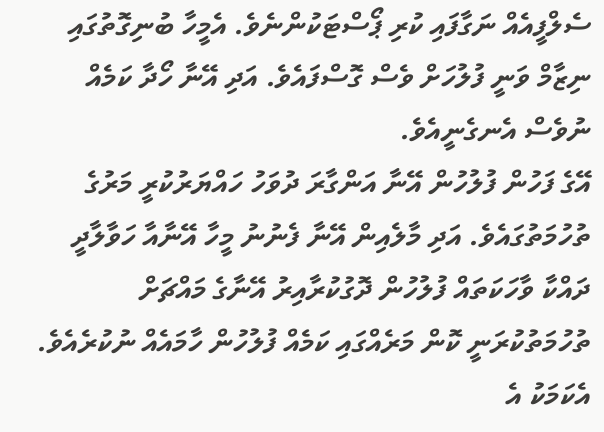ސެލްފީއެއް ނަގާފައި ކުރި ޕޯސްޓަކުންނެވެ. އެމީހާ ބުނިގޮތުގައި ނިޒާމް ވަނީ ފުލުހަށް ވެސް ގޮސްފައެވެ. އަދި އޭނާ ހޯދާ ކަމެއް ނުވެސް އެނގެނީއެވެ.
އޭގެ ފަހުން ފުލުހުން އޭނާ އަންގާރަ ދުވަހު ހައްޔަރުކުރީ މަރުގެ ތުހުމަތުގައެވެ. އަދި މާލެއިން އޭނާ ފެނުނު މީހާ އޭނާއާ ހަވާލާދީ ދައްކާ ވާހަކަތައް ފުލުހުން ދޮގުކުރާއިރު އޭނާގެ މައްޗަށް ތުހުމަތުކުރަނީ ކޮން މަރެއްގައި ކަމެއް ފުލުހުން ހާމައެއް ނުކުރެއެވެ. އެކަމަކު އެ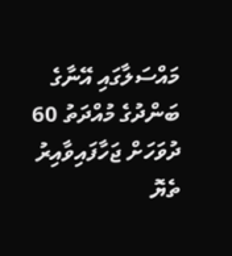މައްސަލާގައި އޭނާގެ ބަންދުގެ މުއްދަތު 60 ދުވަހަށް ޖަހާފައިވާއިރު ތެޔޮ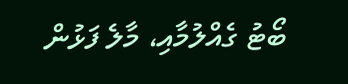ބޯޓު ގެއްލުމާއި، މާލެ ފަޅުން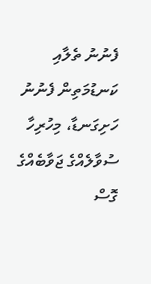ފެނުނު ތެލާއި ކަނޑުމަތިން ފެނުނު ހަށިގަނޑާ، މިހުރިހާ ސުވާލެއްގެ ޖަވާބެއްގެ ގޮސް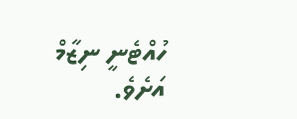ހުއްޓެނީ ނިޒާމް އަށެވެ.